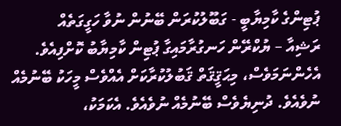ޕުޓިންގެ ކާމިޔާބީ - ގަބޫލުކުރަން ބޭނުން ނުވާ ހަގީގަތެއް
ރަޝިއާ – ޔުކްރޭން ހަނގުރާމައިގާ ޕުޓިން ކާމިޔާބު ކޮށްފިއެވެ. އެހެންނަމަވެސް، މިޙަޤީޤަތް ޤަބުލުކުރާކަށް އެއްވެސް މީހަކު ބޭނުމެއް ނުވެއެވެ. ދުނިޔެވެސް ބޭނުމެއް ނުވެއެވެ. އެކަމަކު،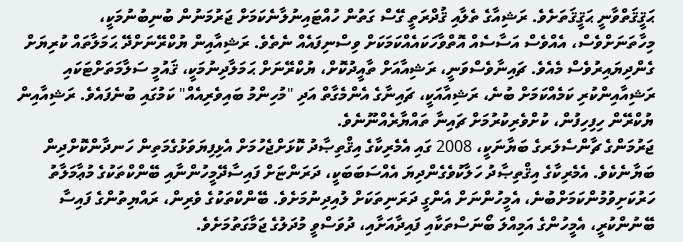ޙަޤީޤަތްވާނީ ޙަޤީޤަތަށެވެ. ރަޝިއާގެ ތެލާއި ޤުދްރަތީ ގޭސް ގަތުން ހުއްޓައިނުލާނެކަމަށް ޖަރުމަނުން ބުނިބުނުމަކީ، މިހާތަނަށްވެސް، އެއްވެސް އަސާސެއް އޮތްވާހަކައެއްކަމަކަށް ވިސްނިފައެއް ނެތެވެ. ރަޝިއާއިން ޔުކްރޭނަށްދޭ ޙަމަލާތައް ކުރިޔަށް ގެންދިޔައިރުވެސް މެއެވެ. ޗައިނާވެސްވަނީ، ރަޝިއާއަށް ތާއީދުކޮށް، ޔުކްރޭނަށް ޙަމަލާދިނުމަކީ، ޤައުމީ ސަލާމަތަށްޓަކައި ރަޝިއާއިންކުރި ކަމެއްކަމަށް ބުނެ، ރަޝިއާއަކީ، ޗައިނާގެ އެންމެގާތް އަދި "މުހިންމު ބައިވެރިއެއް" ކަމުގައި ބުނެފައެވެ. ރަޝިއާއިން ޔުކްރޭން ހިފިހިފުން، ކުށްވެރިކުރުމަށް ޗައިނާ ތައްޔާރެއްނޫނެވެ.
ޖަރުމަންގެ ޗާންސެލަރގެ ބަޔާނަކީ، 2008 ގައި އެމެރިކާގެ އިޤްތިޞާދު ކޮޅަށްޖެހުމަށް އެޅިފިޔަވަޅުގެމަތިން ހަނދާންކޮށްދިން ބަޔާނެކެވެ. އެމެރިކާގެ އިޤްތިޞާދު ހަލާކުވެގެންދިޔަ އެއްސަބަބަކީ، ދަރަންޏަށް ފައިސާދޭމީހުންނާއި ބޭންކްތަކުގެ މުޢާމަލާތު ހަރުކަށިވުމުންކަމަށްބުނެ، އެމީހުންނަށް އެންގީ ދަރަނިތަކަށް ލުއިދިނުމަށެވެ. ބޭންކްތަކުގެ ވެރިން، ރައްޔިތުންގެ ފައިސާ ބޭނުންކުރީ، އެމީހުންގެ އަމިއްލަ ބޯނަސްތަކާއި ފައިދާއަށާއި، ދުވަސްވީ މުދަލުގެ ޖަމާގަތުމަށެވެ.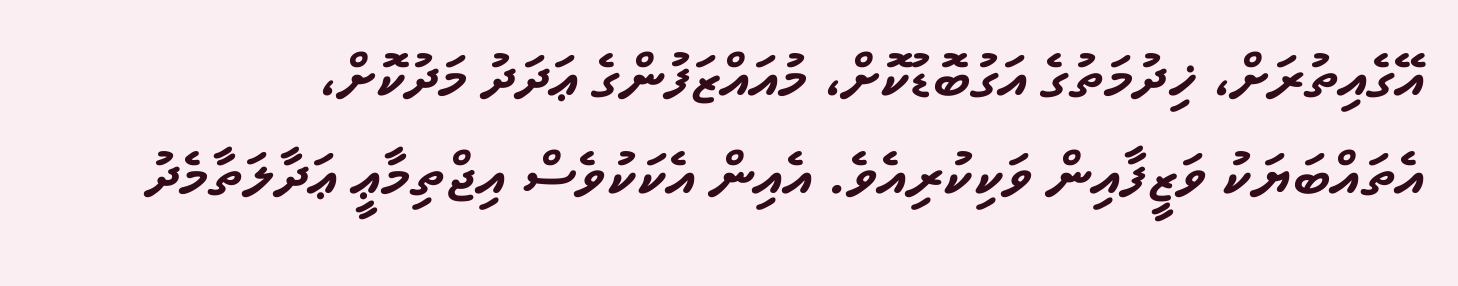އޭގެއިތުރަށް، ޚިދުމަތުގެ އަގުބޮޑުކޮށް، މުއައްޒަފުންގެ ޢަދަދު މަދުކޮށް، އެތައްބަޔަކު ވަޒީފާއިން ވަކިކުރިއެވެ. އެއިން އެކަކުވެސް އިޖްތިމާޢީ ޢަދާލަތާމެދު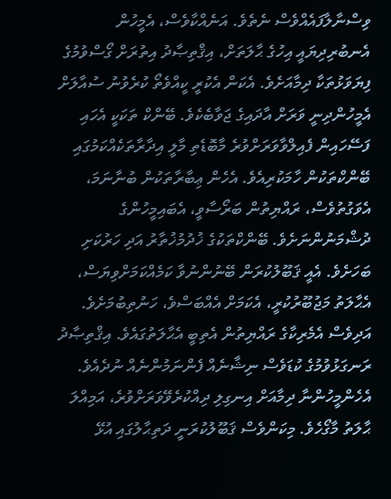ވިސްނާލާފައެއްވެސް ނެތެވެ. އަނެއްކާވެސް، އެމީހުން އެނބުރިދިޔައީ އިހުގެ ޙާލަތަށް، އިޤްތިޞާދު އިތުރަށް ގޯސްވުމުގެ ފިޔަވަޅުތަކާ ދިމާއަށެވެ. އެކަން އެކުރީ ކީއްވެތޯ ކުރެވުނު ސުއާލަށް އެމީހުންދިނީ ވަރަށް އާދައިގެ ޖަވާބެކެވެ. ބޭންކް ތަކަކީ އެހައި ފަސޭހައިން ފެއިލްވާވަރަށްވުރެ މާބޮޑެތި މާލީ އިދާރާތަކެއްކަމުގައި ބޭންކްތަކުން ހާމަކުރިއެވެ. އެހެން ޢިބާރާތަކުން ބުނާނަމަ، އެވަގުތުވެސް، ރައްޔިތުން ބަރޯސާވީ، އެބައިމީހުންގެ ދުޝްމަނުންނަށެވެ. ބޭންކްތަކުގެ ޚުދުމުޚުތާރު އަދި ހަރުކަށި ބަހަށެވެ. އެއީ ޤަބޫލުކުރަން ބޭނުންނުވާ ކަމެއްކަމަށްވިޔަސް، އެޙާލަތު މަޖުބޫރުކުރީ، އެކަމަށް އެއްބަސްވެ، ހަނުތިބުމަށެވެ. އަދިވެސް އެމެރިކާގެ ރައްޔިތުން އެތިބީ އެޙާލަތުގައެވެ. އިޤްތިޞާދު ރަނގަޅުވުމުގެ ކުޑަވެސް ނިޝާނެއް ފެންނަމުންނެއް ނުދެއެވެ. އެހެންމީހުންނާ ދިމާއަށް އިނގިލި ދިއްކުރެވޭވަރަށްވުރެ، އަމިއްލަ ޙާލަތު މާގޯހެވެ. މިކަންވެސް ޤަބޫލުކުރަނީ ދަތިޙާލުގައި އުޅޭ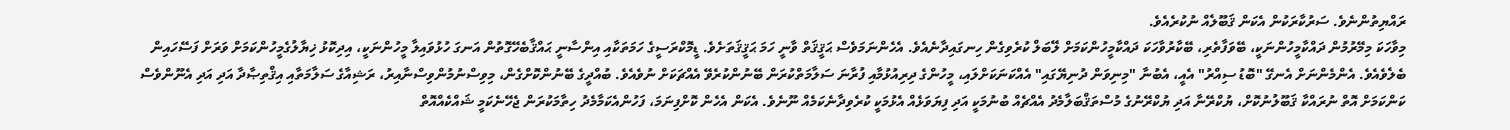ރައްޔިތުންނެވެ. ސަރުކާރަކުން އެކަން ޤަބޫލެއް ނުކުރެއެވެ.
މިވާހަކަ މިމޭރުމުން ދައްކާމީހުންނަކީ، ބޭވަފާތެރި، ބޭކާރުވާހަކަ ދައްކާމީހުންކަމަށް ލޭބަލް ކުރެވިގެން ހިނގައިދާނެއެވެ. އެހެންނަމަވެސް ޙަޤީޤަތް ވާނީ ހަމަ ޙަޤީޤަތަށެވެ. ޑީމޮކްރަސީގެ ހަމަތަކާއި އިންސާނީ ޙައްޤާބެހޭގޮތުން އަނގަ ހުޅުވައިލާ މީހުންނަކީ، އިދިކޮޅު ޚިޔާލުގެމީހުންކަމަށް ވަރަށް ފަސޭހައިން ބެލެވެއެވެ. އެންމެންނަށް އެނގޭ "ބޮޑު ސިއްރު" އެއީ، އެބުނާ "މިނިވަން ދުނިޔޭގައި" އެއްކަނަކަށްލައި، މީހުންގެ ދިރިއުޅުމާއި ފުރާނަ ސަލާމަތްކުރަން ބޭނުންކުރެވޭ އެއްޗަކަށް ނުވެއެވެ. ބުއްދީގެ ބޭނުންކޮށްގެން، މިވިސްނުމުންވިސްނާއިރު، ރަޝިއާގެ ސަލާމަތާއި އިޤްތިޞާދާ އަދި އަދި އެނޫންވެސް ކަންކަމަށް އޮތް ނުރައްކާ ޤަބޫލުނުކޮށް، ޔުކްރޭނާ އަދި ޔުކްރޭނުގެ މުސްތަޤްބަލާމެދު އެއްޗެއް ބުނުމަކީ އަދި ފިޔަވަޅެއް އެޅުމަކީ ކުރެވިދާނެކަމެއް ނޫނެވެ. އެކަން އެހެން ކޮށްފިނަމަ، ފަހުންއެކަމާމެދު ހިތާމަކުރަން ޖެހޭނެކަމީ ޝައްކެއްއޮތް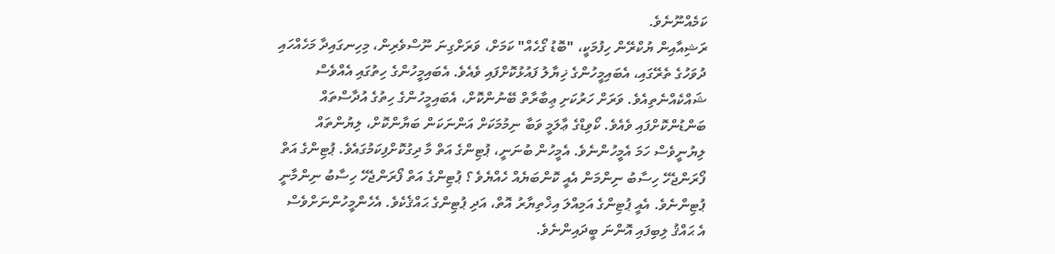ކަމެއްނޫނެވެ.
ރަޝިއާއިން ޔުކްރޭން ހިފުމަކީ، "ބޮޑު ގޯހެއް" ކަމަށް، ވަރަށްގިނަ ނޫސްވެރިން، މިހިނގައިދާ މަހެއްހައި ދުވަހުގެ ތެރޭގައި، އެބައިމީހުންގެ ޚިޔާލު ފައުޅުކޮށްފައި ވެއެވެ. އެބައިމީހުންގެ ހިތުގައި އެއްވެސް ޝައްކެއްނެތިއެވެ. ވަރަށް ހަރުކަށި ޢިބާރާތް ބޭނުންކޮށް، އެބައިމީހުންގެ ހިތުގެ އުދާސްތައް ބަންޑުންކޮށްފައި ވެއެވެ. ކޯވިޑްގެ ޢާލަމީ ވަބާ ނިމުމަކަށް އަންނަކަން ބަޔާންކޮށް، ލިޔުންތައް ލިޔުނީވެސް ހަމަ އެމީހުންނެވެ. އެމީހުން ބުނަނީ، ޕުޓިންގެ އަތް މާ ދިގުކޮށްފިކަމުގައެވެ. ޕުޓިންގެ އަތް ފޯރަންޖެހޭ ހިސާބު ނިންމަން އެއީ ކޮންބަޔެއް ހެއްޔެވެ ؟ ޕުޓިންގެ އަތް ފޯރަންޖެހޭ ހިސާބު ނިންމާނީ ޕުޓިންނެވެ. އެއީ ޕުޓިންގެ އަމިއްލަ އިޚްތިޔާރު އޮތް، އަދި ޕުޓިންގެ ޙައްޤެކެވެ. އެހެންމީހުންނަށްވެސް އެ ޙައްޤު ލިބިފައި އޮންނަ ބީދައިންނެވެ.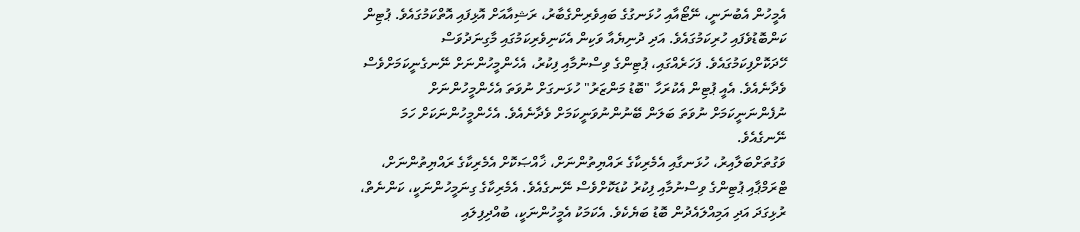އެމީހުން އެބުނަނީ، ނޭޓޯއާއި ހުޅަނގުގެ ބައިވެރިންގެބާރު، ރަޝިއާއަށް އޮޅިފައި އޮތްކަމުގައެވެ. ޕުޓިން ކަންބޮޑުވެފައި ހުރިކަމުގައެވެ. އަދި ދުނިޔެއާ ވަކިން އެކަނިވެރިކަމުގައި މާގިނަދުވަސް ހޭދަކޮށްފިކަމުގައެވެ. ފަހަރެއްގައި، ޕުޓިންގެ ވިސްނުމާއި ފިކުރު، އެހެންމީހުންނަށް ނޭނގެނީކަމަށްވެސް ވެދާނެއެވެ. އެއީ ޕުޓިން އެކުރަހާ "ބޮޑު މަންޒަރު" ހުޅަނގަށް ނުވަތަ އެހެންމީހުންނަށް ނުފެންނަނީކަމަށް ނުވަތަ ބަލަން ބޭނުންނުވަނީކަމަށް ވެދާނެއެވެ. އެހެންމީހުންނަކަށް ހަމަ ނޭނގެއެވެ.
ވަގުތަށްބަލާއިރު، ހުޅަނގާއި އެމެރިކާގެ ރައްޔިތުންނަށް، ޚާއްޞަކޮށް އެމެރިކާގެ ރައްޔިތުންނަށް، ޓްރަމްޕާއި ޕުޓިންގެ ވިސްނުމާއި ފިކުރު ކުޑަކޮށްވެސް ނޭނގެއެވެ. އެމެރިކާގެ ގިނަމީހުންނަކީ، ކަންނެތް، ރުޅިގަދަ އަދި އަމިއްލައެދުން ބޮޑު ބަޔެކެވެ. އެކަމަކު އެމީހުންނަކީ، ބުއްދިފިލައި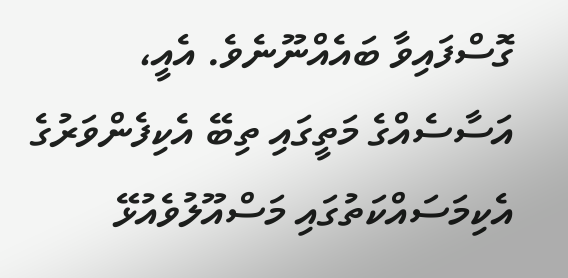ގޮސްފައިވާ ބައެއްނޫނެވެ. އެއީ، އަސާސެއްގެ މަތީގައި ތިބޭ އެކިފެންވަރުގެ އެކިމަސައްކަތުގައި މަސްއޫލުވެއުޅޭ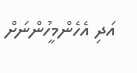އަދި އެހެންމީހުންނަށް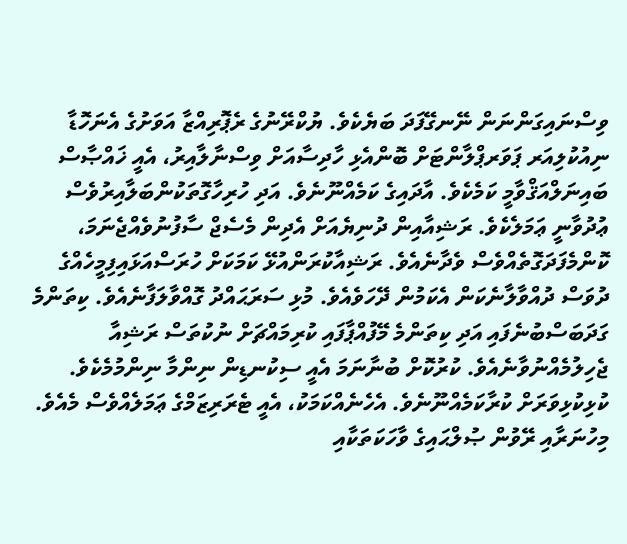ވިސްނައިގަންނަން ނޭނގޭފަދަ ބަޔެކެވެ. ޔުކްރޭނުގެ ރެޕޮރިއްޒާ އަވަށުގެ އެނަހޮޑާ ނިއުކުލިއަރ ޕަވަރޕްލާންޓަށް ބޮންއެޅި ހާދިސާއަށް ވިސްނާލާއިރު، އެއީ ޚައްޞާސް ބައިނަލްއަޤްވާމީ ކަމެކެވެ. އާދައިގެ ކަމެއްނޫނެވެ. އަދި ހުރިހާގޮތަކުންބަލާއިރުވެސް ޢުދުވާނީ ޢަމަލެކެވެ. ރަޝިއާއިން ދުނިޔެއަށް އެދިން މެސެޖް ސާފުނުވެއްޖެނަމަ، ކޮންމެފަދަގޮތެއްވެސް ވެދާނެއެވެ. ރަޝިއާކުރަންއުޅޭ ކަމަކަށް ހުރަސްއަޅައިފިމީހެއްގެ ދުވަސް ދުއްވާލާނެކަން އެކަމުން ދޭހަވެއެވެ. މުޅި ސަރަޙައްދު ގޮއްވާލަފާނެއެވެ. ކިތަންމެ ގަދަބަސްބުނެފައި އަދި ކިތަންމެ މޭފުއްޕާފައި ކުރިމައްޗަށް ނުކުތަސް ރަޝިއާ ޖެހިލުމެއްނުވާނެއެވެ. ކުރުކޮށް ބުނާނަމަ އެއީ ސިކުނޑިން ނިންމާ ނިންމުމެކެވެ. ކުޅިކުޅިވަރަށް ކުރާކަމެއްނޫނެވެ. އެހެނެއްކަމަކު، އެއީ ޓެރަރިޒަމްގެ ޢަމަލެއްވެސް މެއެވެ.
މިހުނަރާއި ރޭވުން ޞުލްޙައިގެ ވާހަކަތަކާއި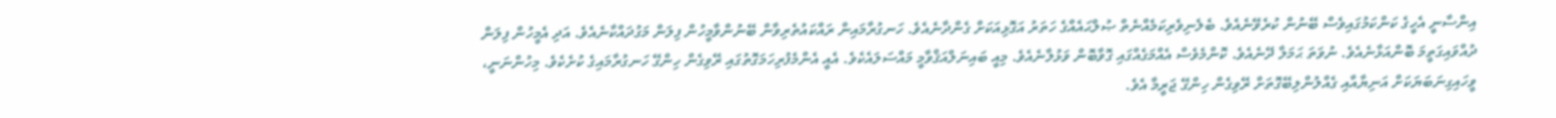އިންސާނީ އެހީގެ ކަންކަމުގައިވެސް ބޭނުން ކުރެވޭނެއެވެ. ބެލެނިވެރިކަމެއްނެތް ޞުލްޙައެއްގެ ހަތަރު އަގޮޅިއަކަށް ގެންދާނެއެވެ. ހަނގުރާމައިން ރައްކައުތެރިވާން ބޭނުންވާމީހުން ފިލަން މަގުދައްކާނެއެވެ. އަދި އެމީހުން ފިލަން ދުއްވައިގަތީމަ ބޮންއަޅާނެއެވެ. ނުވަތަ ޙަމަލާ ދޭނެއެވެ. ކޮންމެވެސް އެއްމަގެއްގައި ގޮވާބޮން ވަޅުލާނެއެވެ. މިއީ ބައިނަލްއަޤްވާމީ މައްސަލައެކެވެ. އެއީ އެންމެފުރިހަމަގޮތުގައި ރޭވިގެން ހިންގޭ ހަނގުރާމައިގެ ކުށެކެވެ. މިހުންނަނީ، ވީހައިގިނަބަޔަކަށް އަނިޔާއާއި ގެއްލުންލިބޭގޮތަށް ރޭވިގެން ހިންގޭ ޖަރީމާ އެވެ.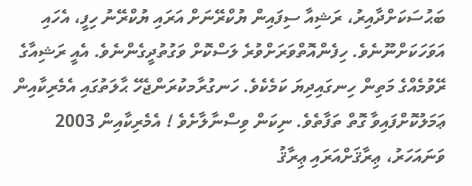ބަޙުސަކަށްދާއިރު، ރަޝިއާ ސިފައިން ޔުކްރޭނަށް އަރައި ޔުކްރޭނު ހިފީ، އެހައި އަވަހަކަށްނޫނެވެ. ހިފެންއޮތްވަރަށްވުރެ ލަސްކޮށް ވަގުތުދީގެންނެވެ. އެއީ ރަޝިއާގެ ރޭވުމެއްގެ މަތިން ހިނގައިދިޔަ ކަމެކެވެ. ހަނގުރާމކުރަންޖެހޭ ޙާލަތުގައި އެމެރިކާއިން ޢަމަލުކޮށްފައިވާ ގޮތް ތަފާތެވެ. ނިކަން ވިސްނާލާށެވެ ! އެމެރިކާއިން 2003 ވަނައަހަރު، ޢިރާޤަށްއަރައި ޢިރާޤު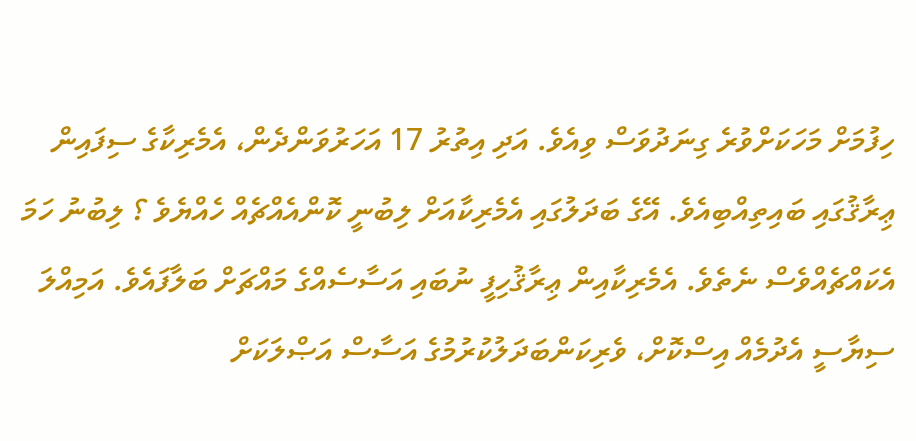ހިފުމަށް މަހަކަށްވުރެ ގިނަދުވަސް ވިއެވެ. އަދި އިތުރު 17 އަހަރުވަންދެން، އެމެރިކާގެ ސިފައިން ޢިރާޤުގައި ބައިތިއްބިއެވެ. އޭގެ ބަދަލުގައި އެމެރިކާއަށް ލިބުނީ ކޮންއެއްޗެއް ހެއްޔެވެ ؟ ލިބުނު ހަމަ އެކައްޗެއްވެސް ނެތެވެ. އެމެރިކާއިން ޢިރާޤުހިފީ ނުބައި އަސާސެއްގެ މައްޗަށް ބަލާފައެވެ. އަމިއްލަ ސިޔާސީ އެދުމެއް އިސްކޮށް، ވެރިކަންބަދަލުކުރުމުގެ އަސާސް އަޞްލަކަށް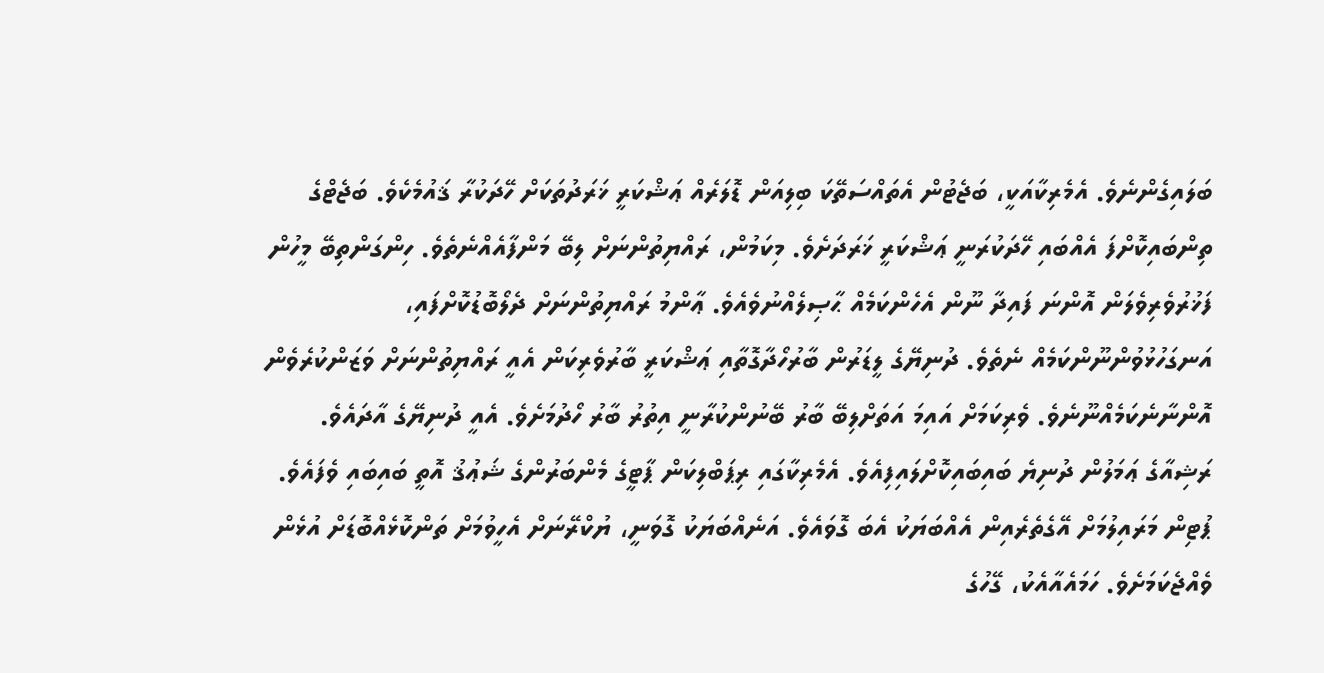ބަލައިގެންނެވެ. އެމެރިކާއަކީ، ބަޖެޓުން އެތައްސަތޭކަ ބިލިއަން ޑޮލަރެއް ޢަޝްކަރީ ޚަރަދުތަކަށް ހޭދަކުރާ ޤައުމެކެވެ. ބަޖެޓްގެ ތިންބައިކޮށްފަ އެއްބައި ހޭދަކުރަނީ ޢަޝްކަރީ ޚަރަދަށެވެ. މިކަމުން، ރައްޔިތުންނަށް ލިބޭ މަންފާއެއްނެތެވެ. ހިންގަންތިބޭ މީހުން ފަޚުރުވެރިވެލަން އޮންނަ ފައިދާ ނޫން އެހެންކަމެއް ޙާޞިލެއްނުވެއެވެ. ޢާންމު ރައްޔިތުންނަށް ދެލޯބޮޑުކޮށްފައި، އަނގަހުޅުވުންނޫންކަމެއް ނެތެވެ. ދުނިޔޭގެ ލީޑަރުން ބާރުހޯދާގޮތާއި ޢަޝްކަރީ ބާރުވެރިކަން އެއީ ރައްޔިތުންނަށް ވަޒަންކުރެވެން އޮންނާނެކަމެއްނޫނެވެ. ވެރިކަމަށް އައިމަ އަތަށްލިބޭ ބާރު ބޭނުންކުރާނީ އިތުރު ބާރު ހޯދުމަށެވެ. އެއީ ދުނިޔޭގެ އާދައެވެ.
ރަޝިއާގެ ޢަމަލުން ދުނިޔެ ބައިބައިކޮށްލައިފިއެވެ. އެމެރިކާގައި ރިޕަބްލިކަން ޕާޓީގެ މެންބަރުންގެ ޝަޢުޤު އޮތީ ބައިބައި ވެފައެވެ. ޕުޓިން މަރައިލުމަށް އޭގެތެރެއިން އެއްބަޔަކު އެބަ ގޮވައެވެ. އަނެއްބަޔަކު ގޮވަނީ، ޔުކްރޭނަށް އެހީވުމަށް ތަންކޮޅެއްބޮޑަށް އުޅެން ވެއްޖެކަމަށެވެ. ހަމައެއާއެކު، ގޭހުގެ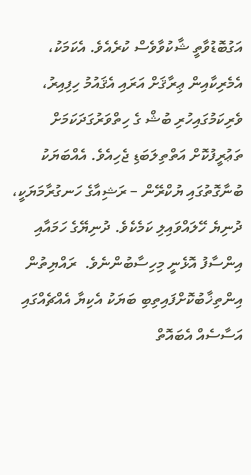އަގުބޮޑުވާތީ ޝާކުވާވެސް ކުރެއެވެ. އެކަމަކު، އެމެރިކާއިން ޢިރާޤަށް އަރައި އެޤައުމު ހިފިއިރު، ވެރިކަމުގައިހުރި ބުޝް ގެ ހިތްވަރުގަދަކަމަށް ތަޢުރީފުކޮށް އަތްތިލަބަޑި ޖެހިއެވެ. އެއްބަޔަކު ބުނާގޮތުގައި ޔުކްރޭން – ރަޝިއާގެ ހަނގުރާމަޔަކީ، ދުނިޔެ ހޭލައްވައިލި ކަމެކެވެ. ދުނިޔޭގެ ހަމައާއި އިންސާފު އޮޅެނީ މިހިސާބުންނެވެ.  ރައްޔިތުން އިންތިޚާބުކޮށްފައިތިބި ބަޔަކު އެކިޔާ އެއްޗެއްގައި އަސާސެއް އެބައޮތް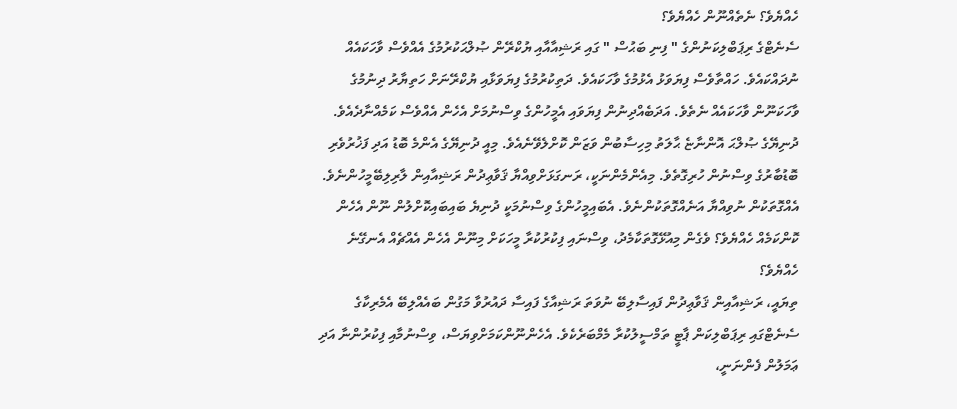ހެއްޔެވެ؟ ނެތެއްނޫން ހެއްޔެވެ؟
ސެނެޓްގެ ރިޕަބްލިކަނުންގެ " ފިނި ބަޙުސް " ގައި ރަޝިއާއާއި ޔުކްރޭން ޞުލްޙަކުރުމުގެ އެއްވެސް ވާހަކައެއް ނުދައްކައެވެ. ހައްތާވެސް ފިޔަވަޅު އެޅުމުގެ ވާހަކައެވެ. ދަތިކުރުމުގެ ފިޔަވަޅާއި ޔުކްރޭނަށް ހަތިޔާރު ދިނުމުގެ ވާހަކަނޫން ވާހަކައެއް ނެތެވެ. އަދަބެއްދިނުން ފިޔަވައި އެމީހުންގެ ވިސްނުމަށް އެހެން އެއްވެސް ކަމެއްނާދެއެވެ. ދުނިޔޭގެ ޞުލްޙަ އޮންނާޏެ ޙާލަތު މިހިސާބުން ވަޒަން ކޮށްލެވޭނެއެވެ. މިއީ ދުނިޔޭގެ އެންމެ ބޮޑު އަދި ފަޚުރުވެރި ބޮޑުބާރުގެ ވިސްނުން ހުރިގޮތެވެ. މިއެންމެންނަކީ، ރަނގަޅަށްވިއްޔާ ޤަވާޢިދުން ރަޝިއާއިން ލާރިލިބޭމީހުންނެވެ. އެއްގޮތަކުން ނުވިއްޔާ އަނެއްގޮތަކުންނެވެ. އެބައިމީހުންގެ ވިސްނުމަކީ ދުނިޔެ ބައިބައިކޮށްލުން ނޫން އެހެން ކޮންކަމެއް ހެއްޔެވެ؟ ވެގެން މިއުޅޭގޮތަކާމެދު، ވިސްނައި ފިކުރުކުރާ މީހަކަށް މިނޫން އެހެން އެއްޗެއް އެނގޭނެ ހެއްޔެވެ؟
ތިޔައީ، ރަޝިއާއިން ޤަވާޢިދުން ފައިސާލިބޭ ނުވަތަ ރަޝިއާގެ ފައިސާ ދައުރުވާ މަގުން ބައެއްލިބޭ އެމެރިކާގެ ސެނެޓްގައި ރިޕަބްލިކަން ޕާޓީ ތަމްސީލުކުރާ މެމްބަރެކެވެ. އެހެންނޫންކަމަށްވިޔަސް، ވިސްނުމާއި ފިކުރުންނާ އަދި ޢަމަލުން ފެންނަނީ،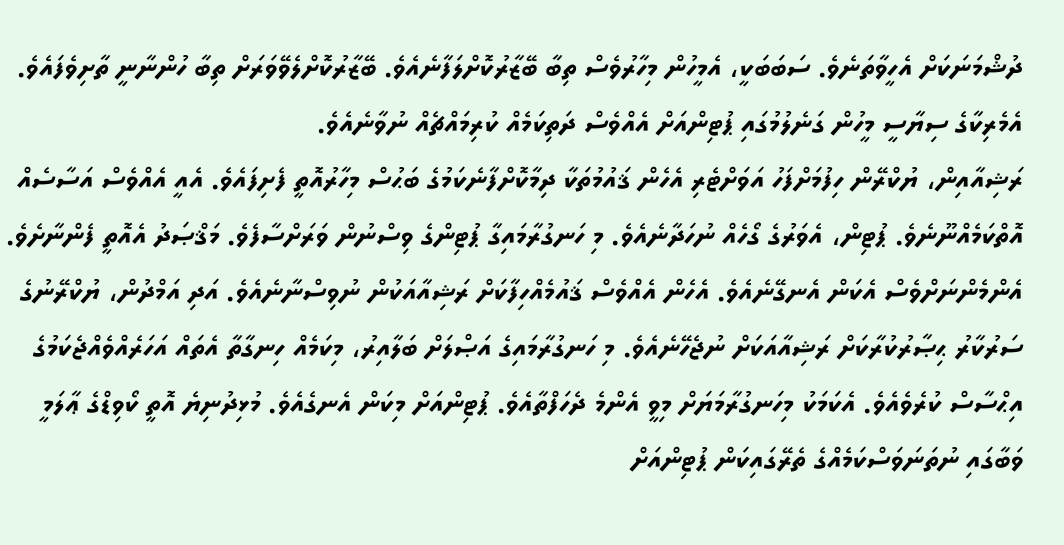ދުޝްމަނަކަށް އެހީވާތަނެވެ. ސަބަބަކީ، އެމީހުން މިހާރުވެސް ތިބާ ބޭޒާރުކޮށްލަފާނެއެވެ. ބޭޒާރުކޮށްލެވޭވަރަށް ތިބާ ހުންނާނީ ތާށިވެފައެވެ. އެމެރިކާގެ ސިޔާސީ މީހުން ގަނެލުމުގައި ޕުޓިންއަށް އެއްވެސް ދަތިކަމެއް ކުރިމައްޗެއް ނުވާނެއެވެ.
ރަޝިއާއިން، ޔުކްރޭން ހިފުމަށްފަހު އަވަށްޓެރި އެހެން ޤައުމުތަކާ ދިމާކޮށްފާނެކަމުގެ ބަޙުސް މިހާރުއޮތީ ފެށިފައެވެ. އެއީ އެއްވެސް އަސާސެއް އޮތްކަމެއްނޫނެވެ. ޕުޓިން، އެވަރުގެ ގޯހެއް ނުހަދާނެއެވެ. މި ހަނގުރާމައިގާ ޕުޓިންގެ ވިސްނުން ވަރަށްސާފެވެ. މަޤްޞަދު އެއޮތީ ފެންނާށެވެ. އެންމެންނަށްވެސް އެކަން އެނގޭނެއެވެ. އެހެން އެއްވެސް ޤައުމެއްހިފާކަށް ރަޝިއާއަކުން ނުވިސްނާނެއެވެ. އަދި އަމްދުން، ޔުކްރޭނުގެ ސަރުކާރު ޙިޞާރުކުރާކަށް ރަޝިއާއަކަށް ނުޖެހޭނެއެވެ. މި ހަނގުރާމައިގެ އަޞްލަށް ބަލާއިރު، މިކަމެއް ހިނގާތާ އެތައް އަހަރެއްވެއްޖެކަމުގެ އިޙްސާސް ކުރެވެއެވެ. އެކަމަކު މިހަނގުރާމަޔަށް މިވީ އެންމެ ދެހަފްތާއެވެ. ޕުޓިންއަށް މިކަން އެނގެއެވެ. މުޅިދުނިޔެ އޮތީ ކޯވިޑްގެ ޢާލަމީ ވަބާގައި ނުތަނަވަސްކަމެއްގެ ތެރޭގައިކަން ޕުޓިންއަށް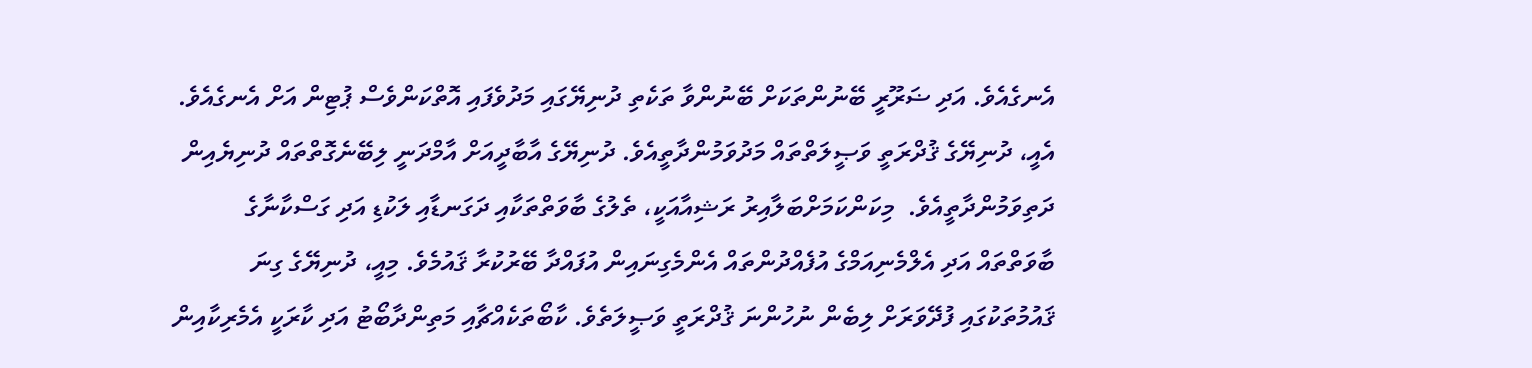އެނގެއެވެ. އަދި ޟަރޫރީ ބޭނުންތަކަށް ބޭނުންވާ ތަކެތި ދުނިޔޭގައި މަދުވެފައި އޮތްކަންވެސް ޕުޓިން އަށް އެނގެއެވެ. އެއީ، ދުނިޔޭގެ ޤުދްރަތީ ވަޞީލަތްތައް މަދުވަމުންދާތީއެވެ. ދުނިޔޭގެ އާބާދީއަށް އާމްދަނީ ލިބޭނެގޮތްތައް ދުނިޔެއިން  ދަތިވަމުންދާތީއެވެ.  މިކަންކަމަށްބަލާއިރު ރަޝިއާއަކީ، ތެލުގެ ބާވަތްތަކާއި ދަގަނޑާއި ލަކުޑި އަދި ގަސްކާނާގެ ބާވަތްތައް އަދި އެލްމެނިއަމްގެ އުފެއްދުންތައް އެންމެގިނައިން އުފައްދާ ބޭރުކުރާ ޤައުމެވެ. މިއީ، ދުނިޔޭގެ ގިނަ ޤައުމުތަކުގައި ފުދޭވަރަށް ލިބެން ނުހުންނަ ޤުދްރަތީ ވަޞީލަތެވެ. ކާބޯތަކެއްޗާއި މަތިންދާބޯޓު އަދި ކާރަކީ އެމެރިކާއިން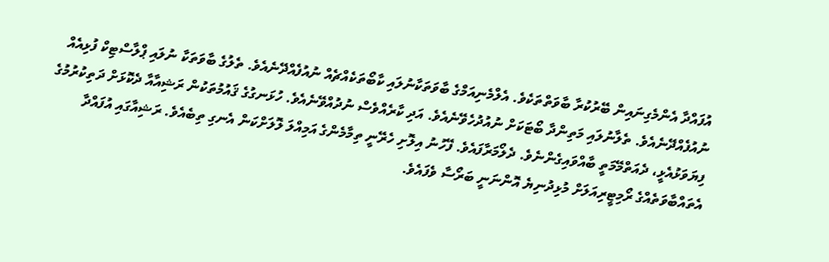އުފައްދާ އެންމެގިނައިން ބޭރުކުރާ ބާވަތްތަކެވެ. އެލްމެނިއަމްގެ ބާވަތަކާނުލައި ކާބޯތަކެއްޗެއް ނުއުފެއްދޭނެއެވެ. ތެލުގެ ބާވަތަކާ ނުލައި ޕްލާސްޓިކް ފުޅިއެއް ނުއުފެއްދޭނެއެވެ. ތެލާނުލައި މަތިންދާ ބޯޓަކަށް ނުއުދުހެވޭނެއެވެ. އަދި ކާރެއްވެސް ނުދުއްވޭނެއެވެ. ހުޅަނގުގެ ޤައުމުތަކުން ރަޝިއާއާ ދެކޮޅަށް ދަތިކުރުމުގެ ފިޔަވަޅުއެޅީ، ދެއަތްމޭމަތީ ބާއްވައިގެންނެވެ. ދެލޯމަރާފައެވެ. ފޭހުނު އިލޮށި ހެރޭނީ ތިމާމެންގެ އަމިއްލަ ލޮލަށްކަން އެނގި ތިބެއެވެ. ރަޝިއާގައި އުފައްދާ އެތައްބާވަތެއްގެ ރޯމިޓީރިއަލަށް މުޅިދުނިޔެ އޮންނަނީ ބަރޯސާ ވެފައެވެ.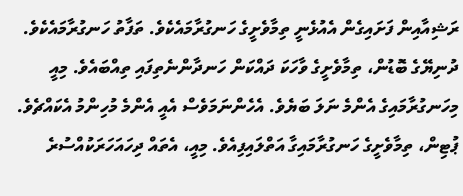ރަޝިއާއިން ފަށައިގެން އެއުޅެނީ ތިމާވެށީގެ ހަނގުރާމައެކެވެ. ތަފާތު ހަނގުރާމައެކެވެ. ދުނިޔޭގެ ބޮޑުން، ތިމާވެށީގެ ވާހަކަ ދައްކަން ހަނދާންނެތިފައި ތިއްބައެވެ. މިއީ މިހަނގުރާމައިގެ އެންމެ ނަލަ ބަޔެވެ. އެހެންނަމަވެސް އެއީ އެންމެ މުހިންމު އެކައްޗެވެ. ޕުޓިން، ތިމާވެށީގެ ހަނގުރާމައިގާ އަތްލައިފިއެވެ. މިއީ، އެތައް ދިހައަހަރަކުއްސުރެ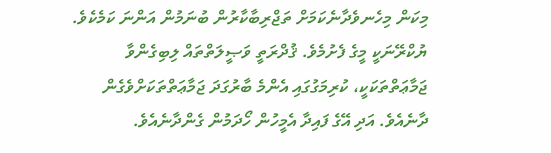މިކަން މިހެނވެދާނެކަމަށް ތަޖްރިބާކާރުން ބުނަމުން އަންނަ ކަމެކެވެ. ޔުކްރޭނަކީ މީގެ ފެށުމެވެ. ޤުދްރަތީ ވަޞީލަތްތައް ލިބިގެންވާ ޖަމާޢަތްތަކަކީ، ކުރިމަގުގައި އެންމެ ބާރުގަދަ ޖަމާޢަތްތަކަށްވެގެން ދާނެއެވެ. އަދި އޭގެ ފައިދާ އެމީހުން ހޯދަމުން ގެންދާނެއެވެ.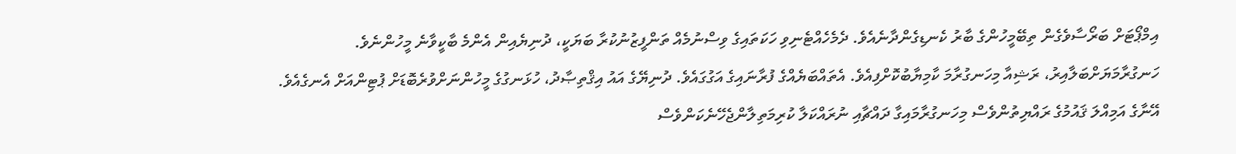އިމްޕޯޓަށް ބަރޯސާވެގެން ތިބޭމީހުންގެ ބާރު ކެނޑިގެންދާނެއެވެ. ދެމެހެއްޓެނިވި ހަކަތައިގެ ވިސްނުމެއް ތަންފީޒުނުކުރާ ބަޔަކީ، ދުނިޔެއިން އެންމެ ބާކީވާނެ މީހުންނެވެ.
ހަނގުރާމަޔަށްބަލާއިރު، ރަޝިއާ މިހަނގުރާމަ ކާމިޔާބުކޮށްފިއެވެ. އެތައްބަޔެއްގެ ފުރާނައިގެ އަގުގައެވެ. ދުނިޔޭގެ އައު އިޤްތިޞާދު، ހުޅަނގުގެ މީހުންނަށްވުރެބޮޑަށް ޕުޓިންއަށް އެނގެއެވެ. އޭނާގެ އަމިއްލަ ޤައުމުގެ ރައްޔިތުންވެސް މިހަނގުރާމައިގާ ދައްޗާއި ނުރައްކަލާ ކުރިމަތިލާންޖެހޭނެކަންވެސް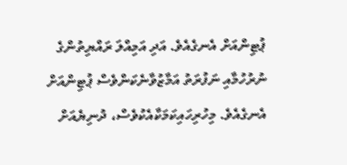ޕުޓިންއަށް އެނގެއެވެ. އަދި އަމިއްލަ ރައްޔިތުންގެ ނުރުހުމާއި ނަފުރަތު އަމާޒުވާނެކަންވެސް ޕުޓިންއަށް އެނގެއެވެ. މިހުރިހައިކަމަކާއެކުވެސް، ދުނިޔެއަށް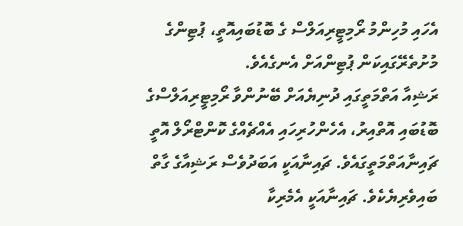އެހައި މުހިންމު ރޯމިޓީރިއަލްސް ގެ ބޮޑުބައިއޮތީ، ޕުޓިންގެ މުށުތެރޭގައިކަން ޕުޓިންއަށް އެނގެއެވެ.
ރަޝިއާ އަތްމަތީގައި ދުނިޔެއަށް ބޭނުންވާ ރޯމިޓީރިއަލްސްގެ ބޮޑުބައި އޮތްއިރު، އެހެންހުރިހައި އެއްޗެއްގެ ކޮންޓްރޯލް އޮތީ ޗައިނާއަތްމަތީގައެވެ. ޗައިނާއަކީ އަބަދުވެސް ރަޝިއާގެ ގާތް ބައިވެރިޔެކެވެ. ޗައިނާއަކީ އެމެރިކާ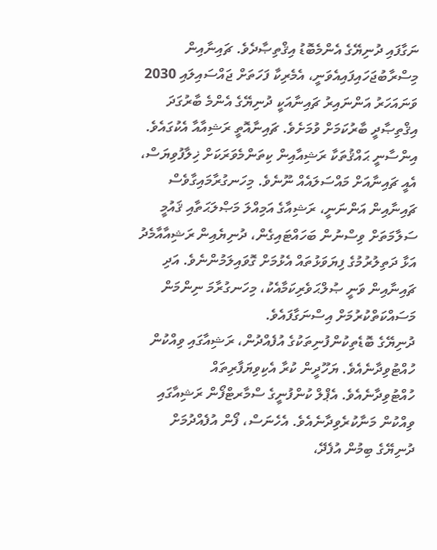ނަގާފައި ދުނިޔޭގެ އެންމެބޮޑު އިޤްތިޞާދެވެ. ޗައިނާއިން މިސްރާބުޖަހައިފައިއެވަނީ، އެމެރިކާ ފަހަތަށް ޖައްސައިލައި 2030 ވަނައަހަރު އަންނައިރު ޗައިނާއަކީ ދުނިޔޭގެ އެންމެ ބާރުގަދަ އިޤްތިޞާދީ ބާރުކަމަށް ވުމަށެވެ. ޗައިނާއޮތީ ރަޝިއާއާ އެކުގައެވެ. އިންސާނީ ޙައްޤުތަކާ ރަޝިއާއިން ކިތަންމެވަރަކަށް ޚިލާފުވިޔަސް، އެއީ ޗައިނާއަށް މައްސަލައެއް ނޫނެވެ. މިހަނގުރާމައިގާވެސް ޗައިނާއިން އަންނަނީ، ރަޝިއާގެ އަމިއްލަ މަޞްލަޙަތާއި ޤައުމީ ސަލާމަތަށް ވިސްނުން ބަހައްޓައިގެން، ދުނިޔެއިން ރަޝިއާއާމެދު އަޅާ ދަތިލުރުމުގެ ފިޔަވަޅުތައް އެޅުމަށް ގޮވައިލަމުންނެވެ. އަދި ޗައިނާއިން ވަނީ ޞުލްޙަވެރިކަމާއެކު، މިހަނގުރާމަ ނިންމަން މަސައްކަތްކުރުމަށް އިސްނަގާފައެވެ.
ދުނިޔޭގެ ބޮޑެތިކުންފުނިތަކުގެ އުފެއްދުން، ރަޝިއާގައި ވިއްކުން ހުއްޓުވިދާނެއެވެ. ޔަހޫދީން ކުރާ އެކިވިޔަފާރިތައް ހުއްޓުވިދާނެއެވެ. އެޕްލް ކުންފުނީގެ ސްމާރޓްފޯން ރަޝިއާގައި ވިއްކުން މަނާކުރެވިދާނެއެވެ. އެހެނަސް، ފޯން އުފެއްދުމަށް ދުނިޔޭގެ ބިމުން އުފެދޭ،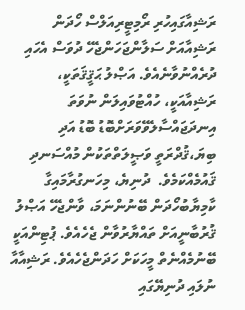ރަޝިއާގައިހުރި ރޯމިޓީރިއަލްސް ހޯދަން ރަޝިއާއަށް ސަލާންޖަހަންޖެހޭ ދުވަސް އެހައި ދުރެއްނުވާނެއެވެ. އަޞްލު ޙަޤީޤަތަކީ، ރަޝިއާއަކީ، ހުއްޓުވައިލަން ނުވަތަ އިނދަޖައްސާލެވޭވަރަށްބޮޑު ބޮޑު އަދި ބިޔަ،ޤުދްރަތީ ވަޞީލަތްތަކުން މުއްސަނދި ޤައުމެއްކަމެވެ.  ދުނިޔެ، މިހަނގުރާމައިގާ ކާމިޔާބުހޯދަން ބޭނުންނަމަ، ވާންޖެހޭ އަޞްލު ޤުރުބާނީއަށް ތައްޔާރުވާން ޖެހެއެވެ. ޕުޓިންއަކީ ބޭނުމެއްނެތް މީހަކަށް ހަދަންޖެހެއެވެ. ރަޝިއާއާ ނުލައި ދުނިޔޭގައި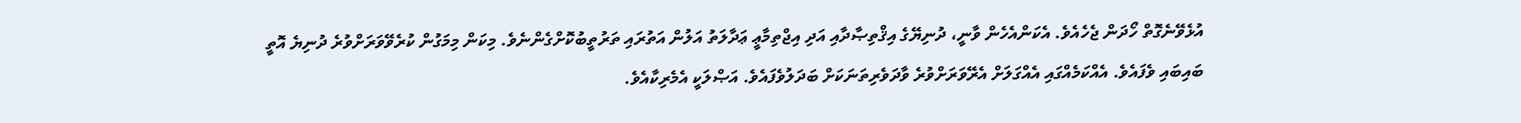އުޅެވޭނެގޮތް ހޯދަން ޖެހެއެވެ. އެކަންއެހެން ވާނީ، ދުނިޔޭގެ އިޤްތިޞާދާއި އަދި އިޖްތިމާޢީ ޢަދާލަތު އަލުން އަތުރައި ތަރުތީބުކޮށްގެންނެވެ. މިކަން މިމަގުން ކުރެވޭވަރަށްވުރެ ދުނިޔެ އޮތީ ބައިބައި ވެފައެވެ. އެއްކަމެއްގައި އެއްގަލަށް އެރޭވަރަށްވުރެ ވާދަވެރިތަނަކަށް ބަދަލުވެފައެވެ. އަޞްލަކީ އެމެރިކާއެވެ.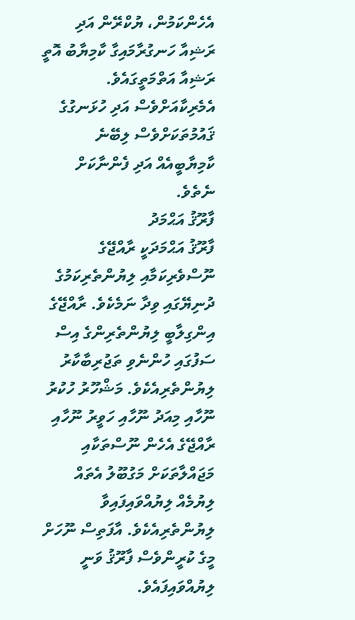އެހެންކަމުން، ޔުކްރޭން އަދި ރަޝިއާ ހަނގުރާމައިގާ ކާމިޔާބު އޮތީ ރަޝިއާ އަތްމަތީގައެވެ. އެމެރިކާއަށްވެސް އަދި ހުޅަނގުގެ ޤައުމުތަކަށްވެސް ލިބޭނެ ކާމިޔާބީއެއް އަދި ފެންނާކަށް ނެތެވެ.
ފާރޫޤު އަޙްމަދު
ފާރޫޤު އަޙްމަދަކީ ރާއްޖޭގެ ނޫސްވެރިކަމާއި ލިޔުންތެރިކަމުގެ ދުނިޔޭގައި ވިދާ ނަމެކެވެ. ރާއްޖޭގެ އިންގިލާބީ ލިޔުންތެރިންގެ އިސް ސަފުގައި ހުންނެވި ތަޖުރިބާކާރު ލިޔުންތެރިއެކެވެ. މަޝްހޫރު ހުކުރު ނޫހާއި މިއަދު ނޫހާއި ހަވީރު ނޫހާއި ރާއްޖޭގެ އެހެން ނޫސްތަކާއި މަޖައްލާތަކަށް މަގުބޫލު އެތައް ލިޔުމެއް ލިޔުއްވައިފައިވާ ލިޔުންތެރިއެކެވެ. އާފަތިސް ނޫހަށް މީގެ ކުރީންވެސް ފާރޫޤު ވަނީ ލިޔުއްވައިފައެވެ.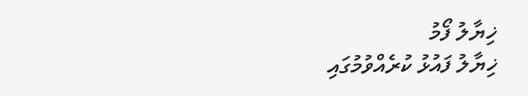ޚިޔާލު ފޯމު
ޚިޔާލު ފައުޅު ކުރެއްވުމުގައި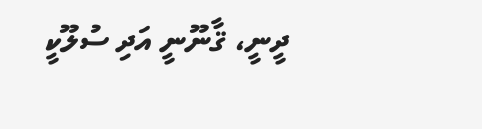ދީނީ، ޤާނޫނީ އަދި ސުލޫކީ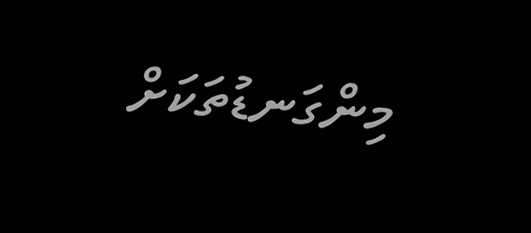މިންގަނޑުތަކަށް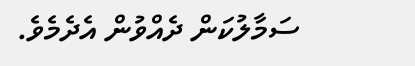ސަމާލުކަން ދެއްވުން އެދެމެވެ.